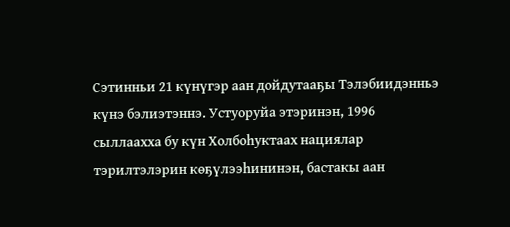Сэтинньи 21 күнүгэр аан дойдутааҕы Тэлэбиидэнньэ күнэ бэлиэтэннэ. Устуоруйа этэринэн, 1996 сыллаахха бу күн Холбоһуктаах нациялар тэрилтэлэрин көҕүлээһининэн, бастакы аан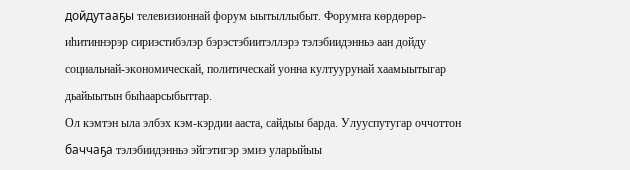дойдутааҕы телевизионнай форум ыытыллыбыт. Форумҥа көрдөрөр-иһитиннэрэр сириэстибэлэр бэрэстэбиитэллэрэ тэлэбиидэнньэ аан дойду социальнай-экономическай, политическай уонна култуурунай хаамыытыгар дьайыытын быһаарсыбыттар.
Ол кэмтэн ыла элбэх кэм-кэрдии ааста, сайдыы барда. Улууспутугар оччоттон баччаҕа тэлэбиидэнньэ эйгэтигэр эмиэ уларыйыы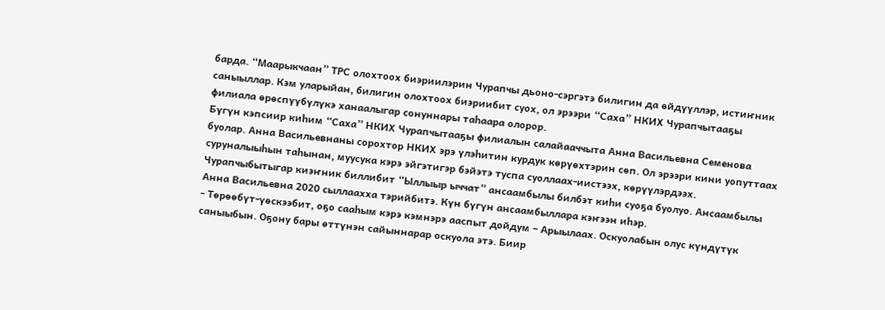барда. “Маарыкчаан” ТРС олохтоох биэриилэрин Чурапчы дьоно-сэргэтэ билигин да өйдүүллэр, истиҥник саныыллар. Кэм уларыйан, билигин олохтоох биэриибит суох, ол эрээри “Саха” НКИХ Чурапчытааҕы филиала өрөспүүбүлүкэ ханаалыгар сонуннары таһаара олорор.
Бүгүн кэпсиир киһим “Саха” НКИХ Чурапчытааҕы филиалын салайааччыта Анна Васильевна Семенова буолар. Анна Васильевнаны сорохтор НКИХ эрэ үлэһитин курдук көрүөхтэрин сөп. Ол эрээри кини уопуттаах суруналыыһын таһынан, муусука кэрэ эйгэтигэр бэйэтэ туспа суоллаах-иистээх, көрүүлэрдээх. Чурапчыбытыгар киэҥник биллибит “Ыллыыр ыччат” ансаамбылы билбэт киһи суоҕа буолуо. Ансаамбылы Анна Васильевна 2020 сыллаахха тэрийбитэ. Күн бүгүн ансаамбыллара кэҥээн иһэр.
- Төрөөбүт-үөскээбит, оҕо сааһым кэрэ кэмнэрэ ааспыт дойдум – Арыылаах. Оскуолабын олус күндүтүк саныыбын. Оҕону бары өттүнэн сайыннарар оскуола этэ. Биир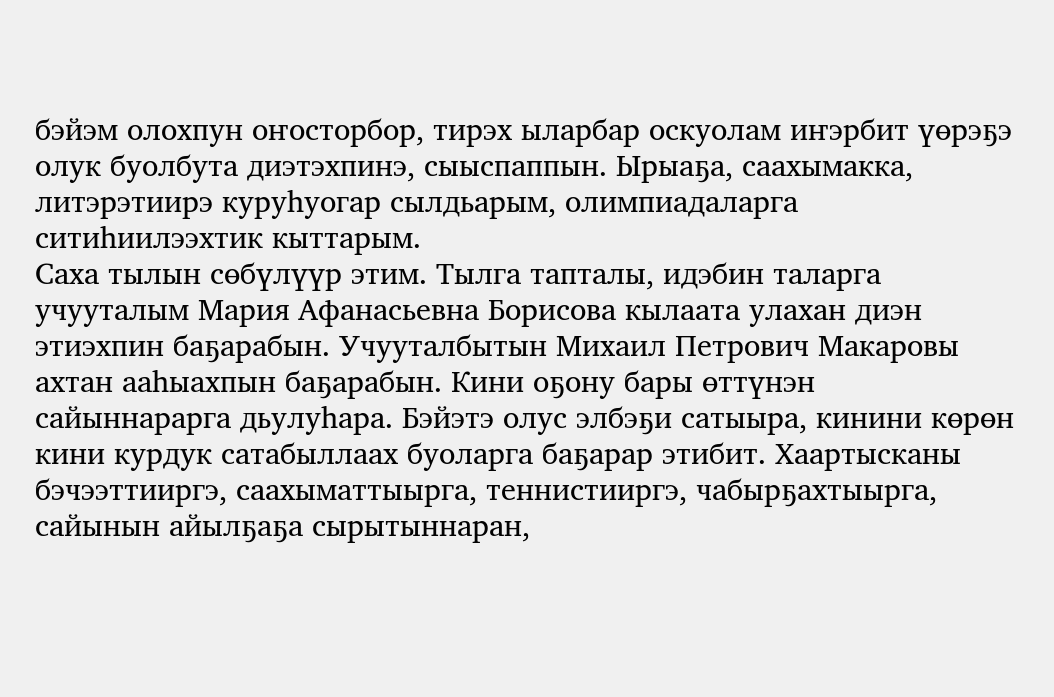бэйэм олохпун оҥосторбор, тирэх ыларбар оскуолам иҥэрбит үөрэҕэ олук буолбута диэтэхпинэ, сыыспаппын. Ырыаҕа, саахымакка, литэрэтиирэ куруһуогар сылдьарым, олимпиадаларга ситиһиилээхтик кыттарым.
Саха тылын сөбүлүүр этим. Тылга тапталы, идэбин таларга учууталым Мария Афанасьевна Борисова кылаата улахан диэн этиэхпин баҕарабын. Учууталбытын Михаил Петрович Макаровы ахтан ааһыахпын баҕарабын. Кини оҕону бары өттүнэн сайыннарарга дьулуһара. Бэйэтэ олус элбэҕи сатыыра, кинини көрөн кини курдук сатабыллаах буоларга баҕарар этибит. Хаартысканы бэчээттииргэ, саахыматтыырга, теннистииргэ, чабырҕахтыырга, сайынын айылҕаҕа сырытыннаран,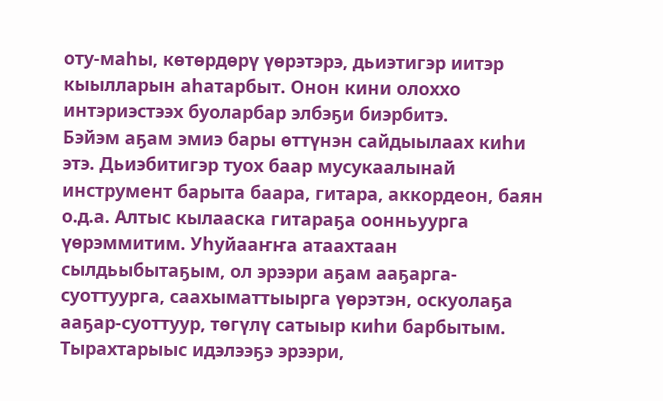оту-маһы, көтөрдөрү үөрэтэрэ, дьиэтигэр иитэр кыылларын аһатарбыт. Онон кини олоххо интэриэстээх буоларбар элбэҕи биэрбитэ.
Бэйэм аҕам эмиэ бары өттүнэн сайдыылаах киһи этэ. Дьиэбитигэр туох баар мусукаалынай инструмент барыта баара, гитара, аккордеон, баян о.д.а. Алтыс кылааска гитараҕа оонньуурга үөрэммитим. Уһуйааҥҥа атаахтаан сылдьыбытаҕым, ол эрээри аҕам ааҕарга-суоттуурга, саахыматтыырга үөрэтэн, оскуолаҕа ааҕар-суоттуур, төгүлү сатыыр киһи барбытым. Тырахтарыыс идэлээҕэ эрээри,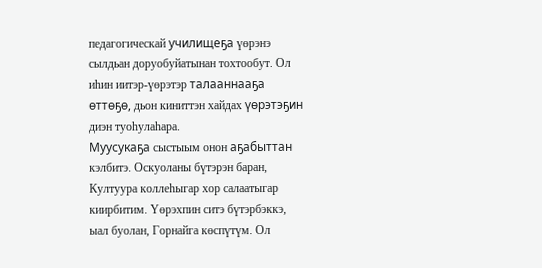педагогическай училищеҕа үөрэнэ сылдьан доруобуйатынан тохтообут. Ол иһин иитэр-үөрэтэр талааннааҕа өттөҕө, дьон киниттэн хайдах үөрэтэҕин диэн туоһулаһара.
Муусукаҕа сыстыым онон аҕабыттан кэлбитэ. Оскуоланы бүтэрэн баран, Култуура коллеһыгар хор салаатыгар киирбитим. Үөрэхпин ситэ бүтэрбэккэ, ыал буолан, Горнайга көспүтүм. Ол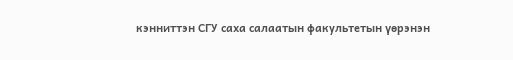кэнниттэн СГУ саха салаатын факультетын үөрэнэн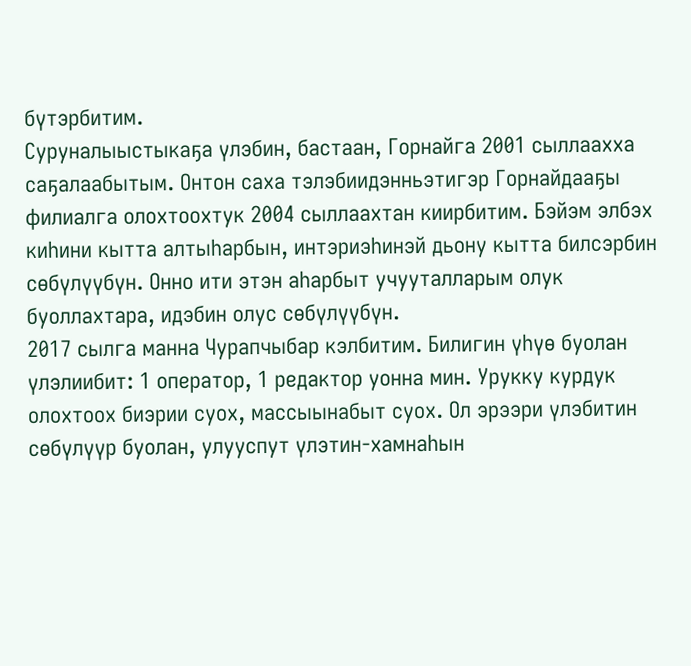бүтэрбитим.
Суруналыыстыкаҕа үлэбин, бастаан, Горнайга 2001 сыллаахха саҕалаабытым. Онтон саха тэлэбиидэнньэтигэр Горнайдааҕы филиалга олохтоохтук 2004 сыллаахтан киирбитим. Бэйэм элбэх киһини кытта алтыһарбын, интэриэһинэй дьону кытта билсэрбин сөбүлүүбүн. Онно ити этэн аһарбыт учууталларым олук буоллахтара, идэбин олус сөбүлүүбүн.
2017 сылга манна Чурапчыбар кэлбитим. Билигин үһүө буолан үлэлиибит: 1 оператор, 1 редактор уонна мин. Урукку курдук олохтоох биэрии суох, массыынабыт суох. Ол эрээри үлэбитин сөбүлүүр буолан, улууспут үлэтин-хамнаһын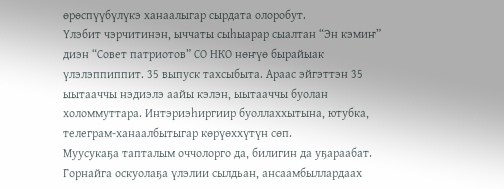өрөспүүбүлүкэ ханаалыгар сырдата олоробут.
Үлэбит чэрчитинэн, ыччаты сыһыарар сыалтан “Эн кэмиҥ” диэн “Совет патриотов” СО НКО нөҥүө бырайыак үлэлэппиппит. 35 выпуск тахсыбыта. Араас эйгэттэн 35 ыытааччы нэдиэлэ аайы кэлэн, ыытааччы буолан холоммуттара. Интэриэһиргиир буоллаххытына, ютубка, телеграм-ханаалбытыгар көрүөххүтүн сөп.
Муусукаҕа тапталым оччолорго да, билигин да уҕараабат. Горнайга оскуолаҕа үлэлии сылдьан, ансаамбыллардаах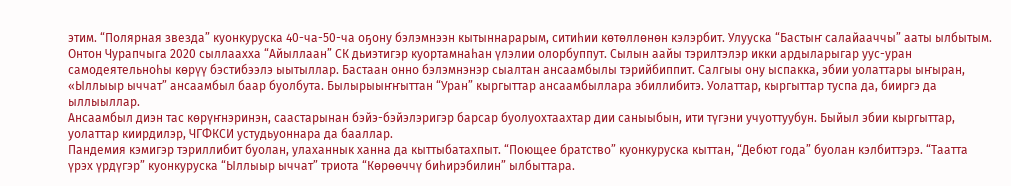этим. “Полярная звезда” куонкуруска 40-ча-50-ча оҕону бэлэмнээн кытыннарарым, ситиһии көтөллөнөн кэлэрбит. Улууска “Бастыҥ салайааччы” ааты ылбытым.
Онтон Чурапчыга 2020 сыллаахха “Айыллаан” СК дьиэтигэр куортамнаһан үлэлии олорбуппут. Сылын аайы тэрилтэлэр икки ардыларыгар уус-уран самодеятельноһы көрүү бэстибээлэ ыытыллар. Бастаан онно бэлэмнэнэр сыалтан ансаамбылы тэрийбиппит. Салгыы ону ыспакка, эбии уолаттары ыҥыран, «Ыллыыр ыччат” ансаамбыл баар буолбута. Былырыыҥҥыттан “Уран” кыргыттар ансаамбыллара эбиллибитэ. Уолаттар, кыргыттар туспа да, бииргэ да ыллыыллар.
Ансаамбыл диэн тас көрүҥнэринэн, саастарынан бэйэ-бэйэлэригэр барсар буолуохтаахтар дии саныыбын, ити түгэни учуоттуубун. Быйыл эбии кыргыттар, уолаттар киирдилэр, ЧГФКСИ устудьуоннара да бааллар.
Пандемия кэмигэр тэриллибит буолан, улаханнык ханна да кыттыбатахпыт. “Поющее братство” куонкуруска кыттан, “Дебют года” буолан кэлбиттэрэ. “Таатта үрэх үрдүгэр” куонкуруска “Ыллыыр ыччат” триота “Көрөөччү биһирэбилин” ылбыттара.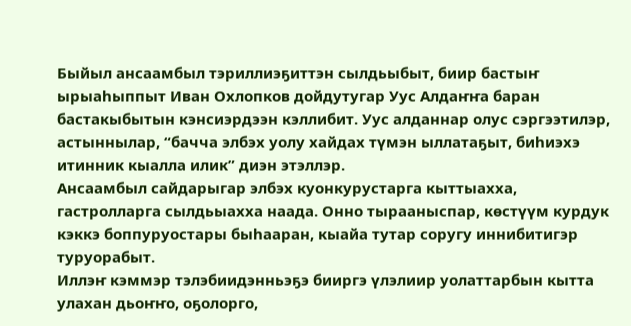Быйыл ансаамбыл тэриллиэҕиттэн сылдьыбыт, биир бастыҥ ырыаһыппыт Иван Охлопков дойдутугар Уус Алдаҥҥа баран бастакыбытын кэнсиэрдээн кэллибит. Уус алданнар олус сэргээтилэр, астыннылар, “бачча элбэх уолу хайдах түмэн ыллатаҕыт, биһиэхэ итинник кыалла илик” диэн этэллэр.
Ансаамбыл сайдарыгар элбэх куонкурустарга кыттыахха, гастролларга сылдьыахха наада. Онно тырааныспар, көстүүм курдук кэккэ боппуруостары быһааран, кыайа тутар соругу иннибитигэр туруорабыт.
Иллэҥ кэммэр тэлэбиидэнньэҕэ бииргэ үлэлиир уолаттарбын кытта улахан дьоҥҥо, оҕолорго,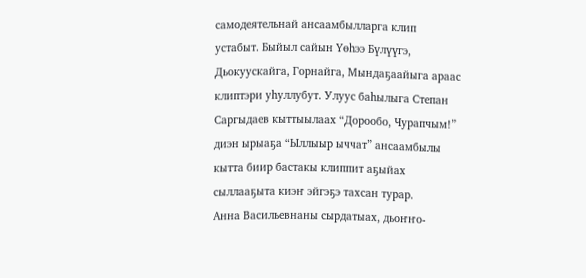самодеятельнай ансаамбылларга клип устабыт. Быйыл сайын Үөһээ Бүлүүгэ, Дьокуускайга, Горнайга, Мындаҕаайыга араас клиптэри уһуллубут. Улуус баһылыга Степан Саргыдаев кыттыылаах “Дорообо, Чурапчым!” диэн ырыаҕа “Ыллыыр ыччат” ансаамбылы кытта биир бастакы клиппит аҕыйах сыллааҕыта киэҥ эйгэҕэ тахсан турар.
Анна Васильевнаны сырдатыах, дьоҥҥо-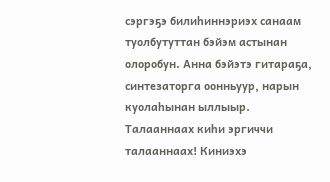сэргэҕэ билиһиннэриэх санаам туолбутуттан бэйэм астынан олоробун. Анна бэйэтэ гитараҕа, синтезаторга оонньуур, нарын куолаһынан ыллыыр. Талааннаах киһи эргиччи талааннаах! Киниэхэ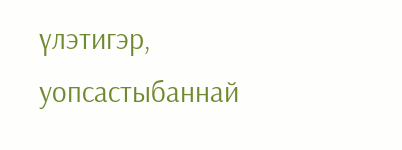үлэтигэр, уопсастыбаннай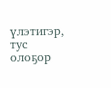үлэтигэр, тус олоҕор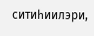ситиһиилэри,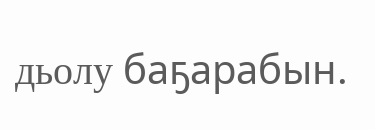дьолу баҕарабын.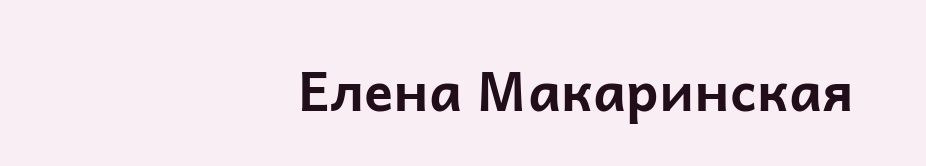Елена Макаринская